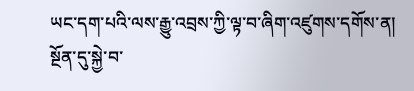ཡང་དག་པའི་ལས་རྒྱུ་འབྲས་ཀྱི་ལྟ་བ་ཞིག་འཛུགས་དགོས་ན། སྔོན་དུ་སྐྱེ་བ་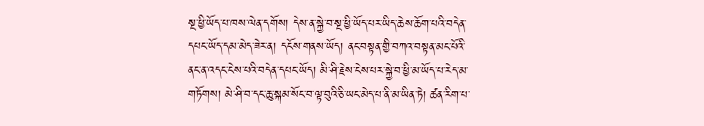སྔ་ཕྱི་ཡོད་པ་ཁས་ལེན་དགོས། དེས་ན་སྐྱེ་བ་སྔ་ཕྱི་ཡོད་པར་ཡིད་ཆེས་ཆོག་པའི་བདེན་དཔང་ཡོད་དམ་མེད་ཟེར་ན། དངོས་གནས་ཡོད། ནང་བསྟན་གྱི་བཀའ་བསྟན་མང་པོའི་ནང་ན་འདང་ངེས་པའི་བདེན་དཔང་ཡོད། མི་ཤི་རྗེས་ངེས་པར་སྐྱེ་བ་ཕྱི་མ་ཡོད་པ་རེད་མ་གཏོགས། མེ་ཤི་བ་དང་ཆུ་སྐམ་སོང་བ་ལྟ་བུའི་ཅི་ཡང་མེད་པ་ནི་མ་ཡིན་ཏེ། ཚན་རིག་པ་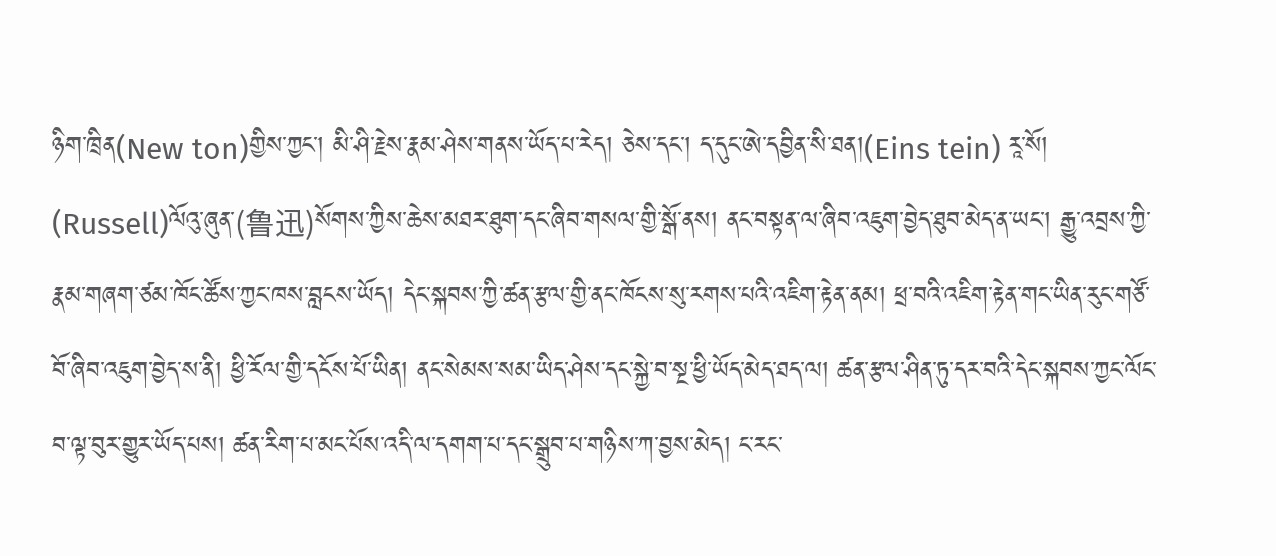ཉིག་ཁྲིན(New ton)གྱིས་ཀྱང་། མི་ཤི་རྗེས་རྣམ་ཤེས་གནས་ཡོད་པ་རེད། ཅེས་དང་། ད་དུང་ཨེ་དབྱིན་སི་ཐན།(Eins tein) རཱ་སོ། (Russell)ལོའུ་ཞུན་(鲁迅)སོགས་ཀྱིས་ཆེས་མཐར་ཐུག་དང་ཞིབ་གསལ་གྱི་སྒོ་ནས། ནང་བསྟན་ལ་ཞིབ་འཇུག་བྱེད་ཐུབ་མེད་ན་ཡང་། རྒྱུ་འབྲས་ཀྱི་རྣམ་གཞག་ཙམ་ཁོང་ཚོས་ཀྱང་ཁས་བླངས་ཡོད། དེང་སྐབས་ཀྱི་ཚན་རྩལ་གྱི་ནང་ཁོངས་སུ་རགས་པའི་འཇིག་རྟེན་ནམ། ཕྲ་བའི་འཇིག་རྟེན་གང་ཡིན་རུང་གཙོ་བོ་ཞིབ་འཇུག་བྱེད་ས་ནི། ཕྱི་རོལ་གྱི་དངོས་པོ་ཡིན། ནང་སེམས་སམ་ཡིད་ཤེས་དང་སྐྱེ་བ་སྔ་ཕྱི་ཡོད་མེད་ཐད་ལ། ཚན་རྩལ་ཤིན་ཏུ་དར་བའི་དེང་སྐབས་ཀྱང་ལོང་བ་ལྟ་བུར་གྱུར་ཡོད་པས། ཚན་རིག་པ་མང་པོས་འདི་ལ་དགག་པ་དང་སྒྲུབ་པ་གཉིས་ཀ་བྱས་མེད། ང་རང་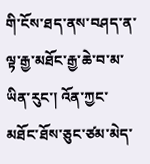གི་ངོས་ཐད་ནས་བཤད་ན་ལྟ་རྒྱ་མཐོང་རྒྱ་ཆེ་བ་མ་ཡིན་རུང་། འོན་ཀྱང་མཐོང་ཐོས་ཅུང་ཙམ་མེད་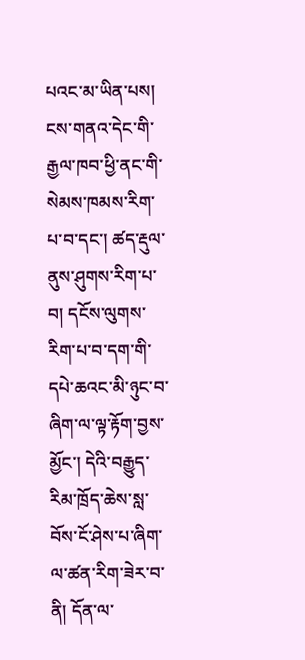པའང་མ་ཡིན་པས། ངས་གནའ་དེང་གི་རྒྱལ་ཁབ་ཕྱི་ནང་གི་སེམས་ཁམས་རིག་པ་བ་དང་། ཚད་རྡུལ་ནུས་ཤུགས་རིག་པ་བ། དངོས་ལུགས་རིག་པ་བ་དག་གི་དཔེ་ཆའང་མི་ཉུང་བ་ཞིག་ལ་ལྟ་རྟོག་བྱས་མྱོང་། དེའི་བརྒྱུད་རིམ་ཁྲོད་ཆེས་སླ་བོས་ངོ་ཤེས་པ་ཞིག་ལ་ཚན་རིག་ཟེར་བ་ནི། དོན་ལ་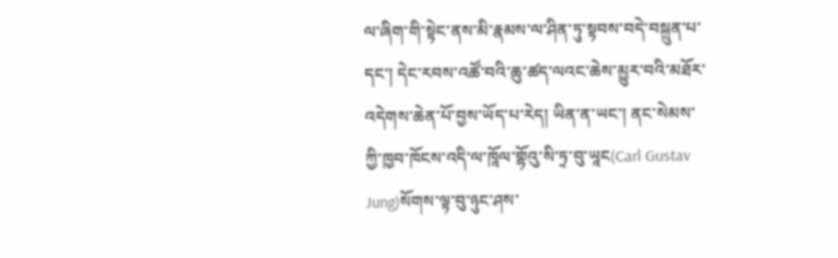ལ་ཞིག་གི་སྟེང་ནས་མི་རྣམས་ལ་ཤིན་ཏུ་སྟབས་བདེ་བསྐྲུན་པ་དང་། དེང་རབས་འཚོ་བའི་ཆུ་ཚད་ལའང་ཆེས་མྱུར་བའི་མཐོར་འདེགས་ཆེན་པོ་བྱས་ཡོད་པ་རེད། ཡིན་ན་ཡང་། ནང་སེམས་ཀྱི་ཁྱབ་ཁོངས་འདི་ལ་ཁཱོལ་གྷོའུ་སི་ཏྲ་བུ་ཡཱང(Carl Gustav Jung)སོགས་ལྟ་བུ་ཉུང་ཤས་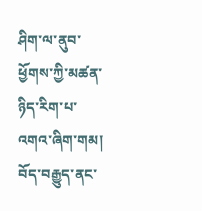ཤིག་ལ་ནུབ་ཕྱོགས་ཀྱི་མཚན་ཉིད་རིག་པ་འགའ་ཞིག་གམ། བོད་བརྒྱུད་ནང་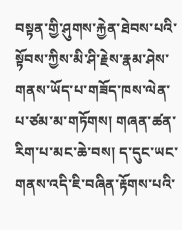བསྟན་གྱི་ཤུགས་རྐྱེན་ཐེབས་པའི་སྟོབས་ཀྱིས་མི་ཤི་རྗེས་རྣམ་ཤེས་གནས་ཡོད་པ་གཟོད་ཁས་ལེན་པ་ཙམ་མ་གཏོགས། གཞན་ཚན་རིག་པ་མང་ཆེ་བས། ད་དུང་ཡང་གནས་འདི་ཇི་བཞིན་རྟོགས་པའི་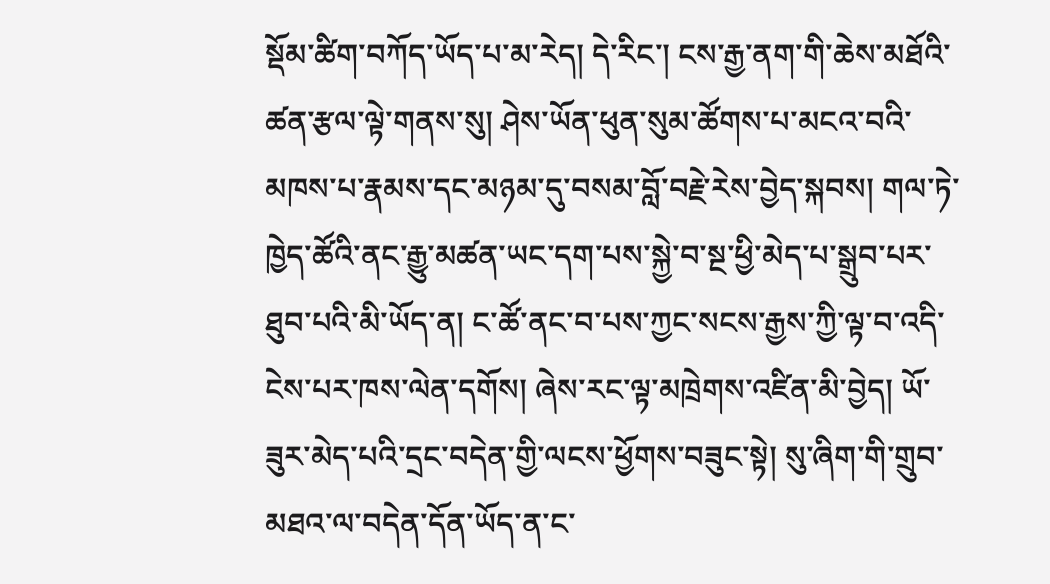སྡོམ་ཚིག་བཀོད་ཡོད་པ་མ་རེད། དེ་རིང་། ངས་རྒྱ་ནག་གི་ཆེས་མཐོའི་ཚན་རྩལ་ལྟེ་གནས་སུ། ཤེས་ཡོན་ཕུན་སུམ་ཚོགས་པ་མངའ་བའི་མཁས་པ་རྣམས་དང་མཉམ་དུ་བསམ་བློ་བརྗེ་རེས་བྱེད་སྐབས། གལ་ཏེ་ཁྱེད་ཚོའི་ནང་རྒྱུ་མཚན་ཡང་དག་པས་སྐྱེ་བ་སྔ་ཕྱི་མེད་པ་སྒྲུབ་པར་ཐུབ་པའི་མི་ཡོད་ན། ང་ཚོ་ནང་བ་པས་ཀྱང་སངས་རྒྱས་ཀྱི་ལྟ་བ་འདི་ངེས་པར་ཁས་ལེན་དགོས། ཞེས་རང་ལྟ་མཁྲེགས་འཛིན་མི་བྱེད། ཡོ་ཟུར་མེད་པའི་དྲང་བདེན་གྱི་ལངས་ཕྱོགས་བཟུང་སྟེ། སུ་ཞིག་གི་གྲུབ་མཐའ་ལ་བདེན་དོན་ཡོད་ན་ང་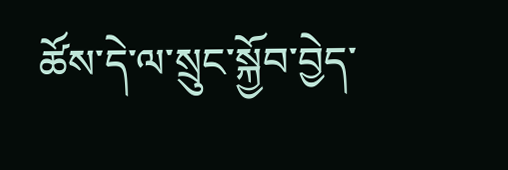ཚོས་དེ་ལ་སྲུང་སྐྱོབ་བྱེད་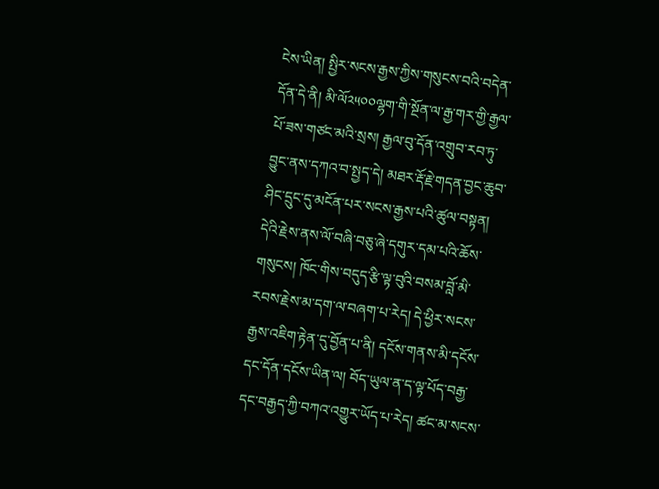ངེས་ཡིན། སྤྱིར་སངས་རྒྱས་ཀྱིས་གསུངས་བའི་བདེན་དོན་དེ་ནི། མི་ལོ༢༥༠༠ལྷག་གི་སྔོན་ལ་རྒྱ་གར་གྱི་རྒྱལ་པོ་ཟས་གཙང་མའི་སྲས། རྒྱལ་བུ་དོན་འགྲུབ་རབ་ཏུ་བྱུང་ནས་དཀའ་བ་སྤྱད་དེ། མཐར་རྡོ་རྗེ་གདན་བྱང་ཆུབ་ཤིང་དྲུང་དུ་མངོན་པར་སངས་རྒྱས་པའི་ཚུལ་བསྟན། དེའི་རྗེས་ནས་ལོ་བཞི་བཅུ་ཞེ་དགུར་དམ་པའི་ཆོས་གསུངས། ཁོང་གིས་བདུད་རྩི་ལྟ་བུའི་བསམ་བློ་མི་རབས་རྗེས་མ་དག་ལ་བཞག་པ་རེད། དེ་ཕྱིར་སངས་རྒྱས་འཇིག་རྟེན་དུ་བྱོན་པ་ནི། དངོས་གནས་མི་དངོས་དང་དོན་དངོས་ཡིན་ལ། བོད་ཡུལ་ན་ད་ལྟ་པོད་བརྒྱ་དང་བརྒྱད་ཀྱི་བཀའ་འགྱུར་ཡོད་པ་རེད། ཚང་མ་སངས་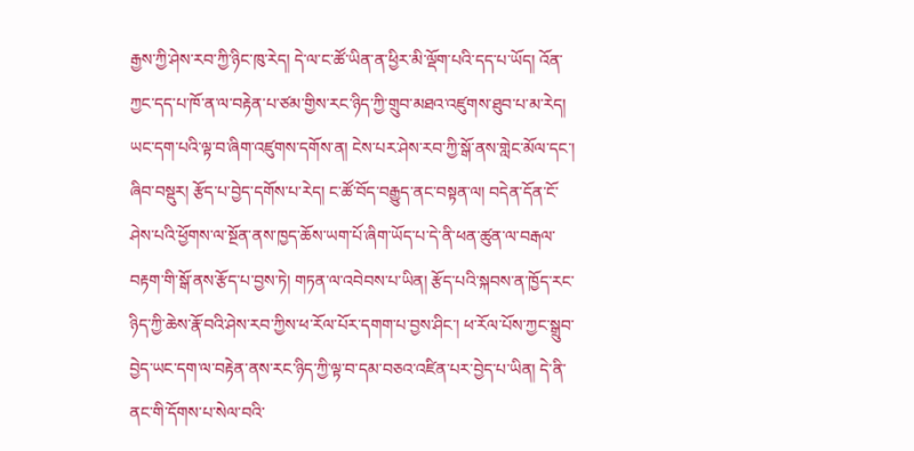རྒྱས་ཀྱི་ཤེས་རབ་ཀྱི་ཉིང་ཁུ་རེད། དེ་ལ་ང་ཚོ་ཡིན་ན་ཕྱིར་མི་ལྡོག་པའི་དད་པ་ཡོད། འོན་ཀྱང་དད་པ་ཁོ་ན་ལ་བརྟེན་པ་ཙམ་གྱིས་རང་ཉིད་ཀྱི་གྲུབ་མཐའ་འཛུགས་ཐུབ་པ་མ་རེད། ཡང་དག་པའི་ལྟ་བ་ཞིག་འཛུགས་དགོས་ན། ངེས་པར་ཤེས་རབ་ཀྱི་སྒོ་ནས་གླེང་མོལ་དང་། ཞིབ་བསྡུར། རྩོད་པ་བྱེད་དགོས་པ་རེད། ང་ཚོ་བོད་བརྒྱུད་ནང་བསྟན་ལ། བདེན་དོན་ངོ་ཤེས་པའི་ཕྱོགས་ལ་སྔོན་ནས་ཁྱད་ཆོས་ཡག་པོ་ཞིག་ཡོད་པ་དེ་ནི་ཕན་ཚུན་ལ་བརྒལ་བརྟག་གི་སྒོ་ནས་རྩོད་པ་བྱས་ཏེ། གཏན་ལ་འབེབས་པ་ཡིན། རྩོད་པའི་སྐབས་ན་ཁྱོད་རང་ཉིད་ཀྱི་ཆེས་རྣོ་བའི་ཤེས་རབ་ཀྱིས་ཕ་རོལ་པོར་དགག་པ་བྱས་ཤིང་། ཕ་རོལ་པོས་ཀྱང་སྒྲུབ་བྱེད་ཡང་དག་ལ་བརྟེན་ནས་རང་ཉིད་ཀྱི་ལྟ་བ་དམ་བཅའ་འཛིན་པར་བྱེད་པ་ཡིན། དེ་ནི་ནང་གི་དོགས་པ་སེལ་བའི་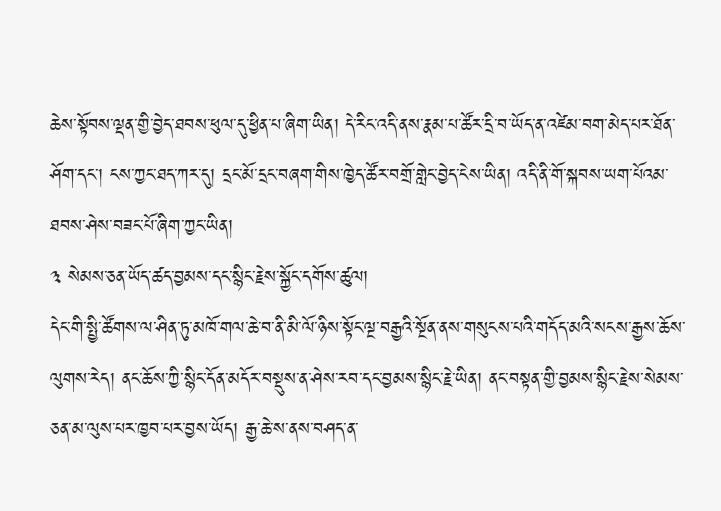ཆེས་སྟོབས་ལྡན་གྱི་བྱེད་ཐབས་ཕུལ་དུ་ཕྱིན་པ་ཞིག་ཡིན། དེ་རིང་འདི་ནས་རྣམ་པ་ཚོར་དྲི་བ་ཡོད་ན་འཛེམ་བག་མེད་པར་ཐོན་ཤོག་དང་། ངས་ཀྱང་ཐད་ཀར་དུ། དྲང་མོ་དྲང་བཞག་གིས་ཁྱེད་ཚོར་བགྲོ་གླེང་བྱེད་ངེས་ཡིན། འདི་ནི་གོ་སྐབས་ཡག་པོའམ་ཐབས་ཤེས་བཟང་པོ་ཞིག་ཀྱང་ཡིན།
༣ སེམས་ཅན་ཡོད་ཚད་བྱམས་དང་སྙིང་རྗེས་སྐྱོང་དགོས་ཚུལ།
དེང་གི་སྤྱི་ཚོགས་ལ་ཤིན་ཏུ་མཁོ་གལ་ཆེ་བ་ནི་མི་ལོ་ཉིས་སྟོང་ལྔ་བརྒྱའི་སྔོན་ནས་གསུངས་པའི་གདོད་མའི་སངས་རྒྱས་ཆོས་ལུགས་རེད། ནང་ཆོས་ཀྱི་སྙིང་དོན་མདོར་བསྡུས་ན་ཤེས་རབ་དང་བྱམས་སྙིང་རྗེ་ཡིན། ནང་བསྟན་གྱི་བྱམས་སྙིང་རྗེས་སེམས་ཅན་མ་ལུས་པར་ཁྱབ་པར་བྱས་ཡོད། རྒྱ་ཆེ་ས་ནས་བཤད་ན་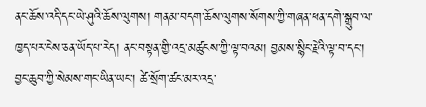ནང་ཆོས་འདི་དང་ཡེ་ཤུའི་ཆོས་ལུགས། གནམ་བདག་ཆོས་ལུགས་སོགས་ཀྱི་གཞན་ཕན་དགེ་སྒྲུབ་ལ་ཁྱད་པར་ངེས་ཅན་ཡོད་པ་རེད། ནང་བསྟན་གྱི་འདྲ་མཚུངས་ཀྱི་ལྟ་བའམ། བྱམས་སྙིང་རྗེའི་ལྟ་བ་དང་། བྱང་ཆུབ་ཀྱི་སེམས་གང་ཡིན་ཡང་། ཚེ་སྲོག་ཚང་མར་འདྲ་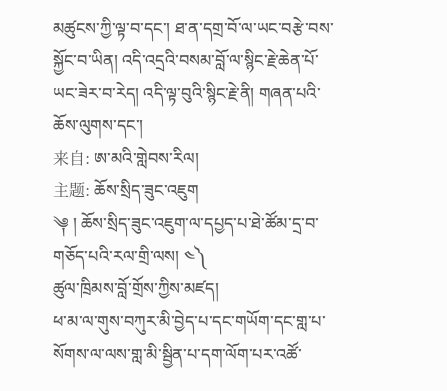མཚུངས་ཀྱི་ལྟ་བ་དང་། ཐ་ན་དགྲ་བོ་ལ་ཡང་བརྩེ་བས་སྐྱོང་བ་ཡིན། འདི་འདྲའི་བསམ་བློ་ལ་སྙིང་རྗེ་ཆེན་པོ་ཡང་ཟེར་བ་རེད། འདི་ལྟ་བུའི་སྙིང་རྗེ་ནི། གཞན་པའི་ཆོས་ལུགས་དང་།
来自: ཨ་མའི་གླེབས་རིལ།
主题: ཆོས་སྲིད་ཟུང་འཇུག
༆ ། ཆོས་སྲིད་ཟུང་འཇུག་ལ་དཔྱད་པ་ཐེ་ཚོམ་དྲ་བ་གཅོད་པའི་རལ་གྲི་ལས། ༤༽
ཚུལ་ཁྲིམས་བློ་གྲོས་ཀྱིས་མཛད།
ཕ་མ་ལ་གུས་བཀུར་མི་བྱེད་པ་དང་གཡོག་དང་གླ་པ་སོགས་ལ་ལས་གླ་མི་སྦྱིན་པ་དག་ལོག་པར་འཚོ་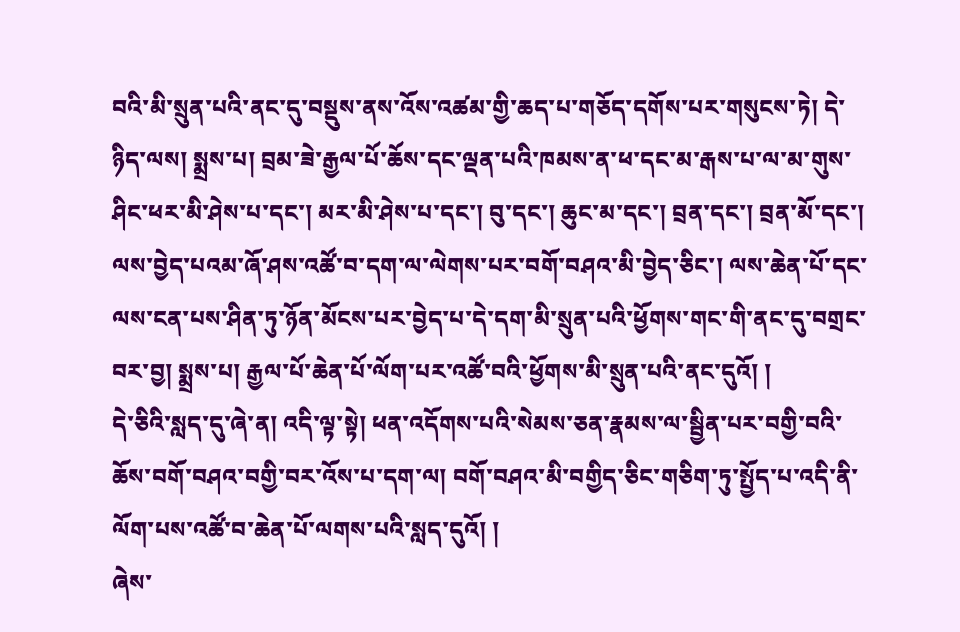བའི་མི་སྲུན་པའི་ནང་དུ་བསྡུས་ནས་འོས་འཚམ་གྱི་ཆད་པ་གཅོད་དགོས་པར་གསུངས་ཏེ། དེ་ཉིད་ལས། སྨྲས་པ། བྲམ་ཟེ་རྒྱལ་པོ་ཆོས་དང་ལྡན་པའི་ཁམས་ན་ཕ་དང་མ་རྒས་པ་ལ་མ་གུས་ཤིང་ཕར་མི་ཤེས་པ་དང་། མར་མི་ཤེས་པ་དང་། བུ་དང་། ཆུང་མ་དང་། བྲན་དང་། བྲན་མོ་དང་། ལས་བྱེད་པའམ་ཞོ་ཤས་འཚོ་བ་དག་ལ་ལེགས་པར་བགོ་བཤའ་མི་བྱེད་ཅིང་། ལས་ཆེན་པོ་དང་ལས་ངན་པས་ཤིན་ཏུ་ཉོན་མོངས་པར་བྱེད་པ་དེ་དག་མི་སྲུན་པའི་ཕྱོགས་གང་གི་ནང་དུ་བགྲང་བར་བྱ། སྨྲས་པ། རྒྱལ་པོ་ཆེན་པོ་ལོག་པར་འཚོ་བའི་ཕྱོགས་མི་སྲུན་པའི་ནང་དུའོ། །
དེ་ཅིའི་སླད་དུ་ཞེ་ན། འདི་ལྟ་སྟེ། ཕན་འདོགས་པའི་སེམས་ཅན་རྣམས་ལ་སྦྱིན་པར་བགྱི་བའི་ཆོས་བགོ་བཤའ་བགྱི་བར་འོས་པ་དག་ལ། བགོ་བཤའ་མི་བགྱིད་ཅིང་གཅིག་ཏུ་སྤྱོད་པ་འདི་ནི་ལོག་པས་འཚོ་བ་ཆེན་པོ་ལགས་པའི་སླད་དུའོ། །
ཞེས་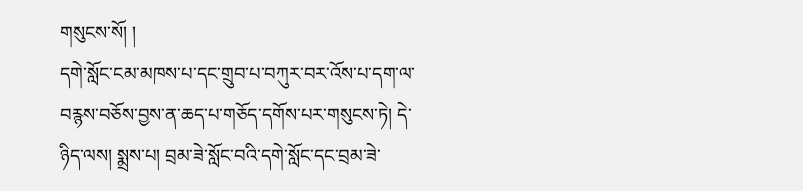གསུངས་སོ། །
དགེ་སློང་ངམ་མཁས་པ་དང་གྲུབ་པ་བཀུར་བར་འོས་པ་དག་ལ་བརྙས་བཅོས་བྱས་ན་ཆད་པ་གཅོད་དགོས་པར་གསུངས་ཏེ། དེ་ཉིད་ལས། སྨྲས་པ། བྲམ་ཟེ་སློང་བའི་དགེ་སློང་དང་བྲམ་ཟེ་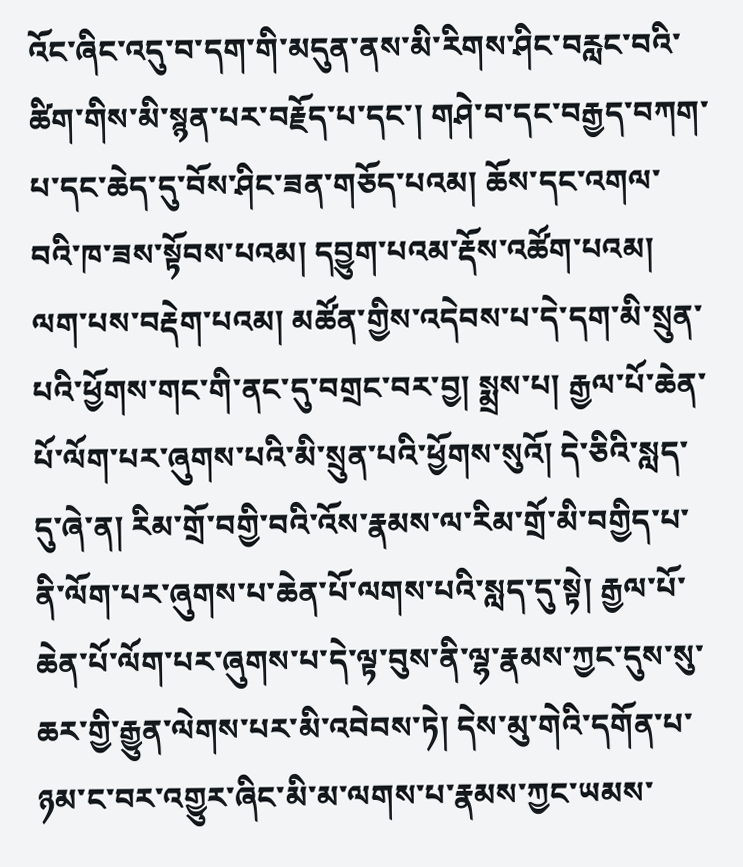འོང་ཞིང་འདུ་བ་དག་གི་མདུན་ནས་མི་རིགས་ཤིང་བརླང་བའི་ཚིག་གིས་མི་སྙན་པར་བརྗོད་པ་དང་། གཤེ་བ་དང་བརྒྱད་བཀག་པ་དང་ཆེད་དུ་བོས་ཤིང་ཟན་གཅོད་པའམ། ཆོས་དང་འགལ་བའི་ཁ་ཟས་སྟོབས་པའམ། དབྱུག་པའམ་རྡོས་འཚོག་པའམ། ལག་པས་བརྡེག་པའམ། མཚོན་གྱིས་འདེབས་པ་དེ་དག་མི་སྲུན་པའི་ཕྱོགས་གང་གི་ནང་དུ་བགྲང་བར་བྱ། སྨྲས་པ། རྒྱལ་པོ་ཆེན་པོ་ལོག་པར་ཞུགས་པའི་མི་སྲུན་པའི་ཕྱོགས་སུའོ། དེ་ཅིའི་སླད་དུ་ཞེ་ན། རིམ་གྲོ་བགྱི་བའི་འོས་རྣམས་ལ་རིམ་གྲོ་མི་བགྱིད་པ་ནི་ལོག་པར་ཞུགས་པ་ཆེན་པོ་ལགས་པའི་སླད་དུ་སྟེ། རྒྱལ་པོ་ཆེན་པོ་ལོག་པར་ཞུགས་པ་དེ་ལྟ་བུས་ནི་ལྷ་རྣམས་ཀྱང་དུས་སུ་ཆར་གྱི་རྒྱུན་ལེགས་པར་མི་འབེབས་ཏེ། དེས་མུ་གེའི་དགོན་པ་ཉམ་ང་བར་འགྱུར་ཞིང་མི་མ་ལགས་པ་རྣམས་ཀྱང་ཡམས་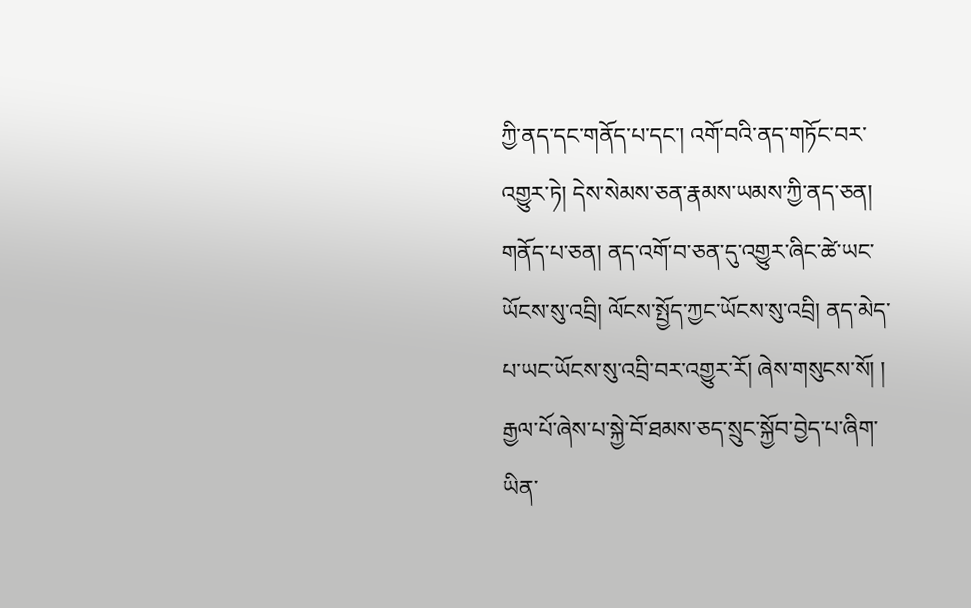ཀྱི་ནད་དང་གནོད་པ་དང་། འགོ་བའི་ནད་གཏོང་བར་འགྱུར་ཏེ། དེས་སེམས་ཅན་རྣམས་ཡམས་ཀྱི་ནད་ཅན། གནོད་པ་ཅན། ནད་འགོ་བ་ཅན་དུ་འགྱུར་ཞིང་ཚེ་ཡང་ཡོངས་སུ་འབྲི། ལོངས་སྤྱོད་ཀྱང་ཡོངས་སུ་འབྲི། ནད་མེད་པ་ཡང་ཡོངས་སུ་འབྲི་བར་འགྱུར་རོ། ཞེས་གསུངས་སོ། །
རྒྱལ་པོ་ཞེས་པ་སྐྱེ་བོ་ཐམས་ཅད་སྲུང་སྐྱོབ་བྱེད་པ་ཞིག་ཡིན་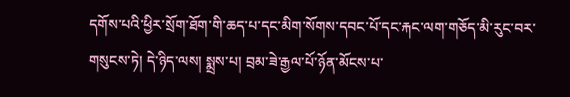དགོས་པའི་ཕྱིར་སྲོག་ཐོག་གི་ཆད་པ་དང་མིག་སོགས་དབང་པོ་དང་རྐང་ལག་གཅོད་མི་རུང་བར་གསུངས་ཏེ། དེ་ཉིད་ལས། སྨྲས་པ། བྲམ་ཟེ་རྒྱལ་པོ་ཉོན་མོངས་པ་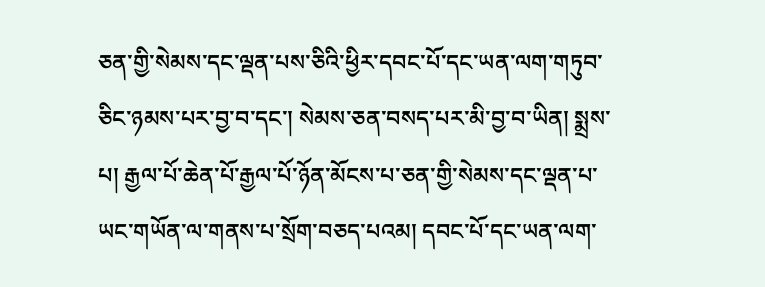ཅན་གྱི་སེམས་དང་ལྡན་པས་ཅིའི་ཕྱིར་དབང་པོ་དང་ཡན་ལག་གཏུབ་ཅིང་ཉམས་པར་བྱ་བ་དང་། སེམས་ཅན་བསད་པར་མི་བྱ་བ་ཡིན། སྨྲས་པ། རྒྱལ་པོ་ཆེན་པོ་རྒྱལ་པོ་ཉོན་མོངས་པ་ཅན་གྱི་སེམས་དང་ལྡན་པ་ཡང་གཡོན་ལ་གནས་པ་སྲོག་བཅད་པའམ། དབང་པོ་དང་ཡན་ལག་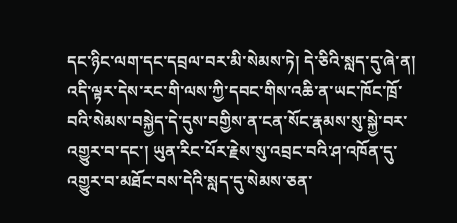དང་ཉིང་ལག་དང་དབྲལ་བར་མི་སེམས་ཏེ། དེ་ཅིའི་སླད་དུ་ཞེ་ན། འདི་ལྟར་དེས་རང་གི་ལས་ཀྱི་དབང་གིས་འཆི་ན་ཡང་ཁོང་ཁྲོ་བའི་སེམས་བསྐྱེད་དེ་དུས་བགྱིས་ན་ངན་སོང་རྣམས་སུ་སྐྱེ་བར་འགྱུར་བ་དང་། ཡུན་རིང་པོར་རྗེས་སུ་འབྲང་བའི་ཤ་འཁོན་དུ་འགྱུར་བ་མཐོང་བས་དེའི་སླད་དུ་སེམས་ཅན་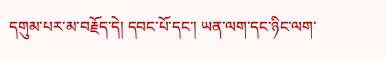དགུམ་པར་མ་བརྗོད་དེ། དབང་པོ་དང་། ཡན་ལག་དང་ཉིང་ལག་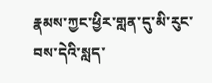རྣམས་ཀྱང་ཕྱིར་གླན་དུ་མི་རུང་བས་དེའི་སླད་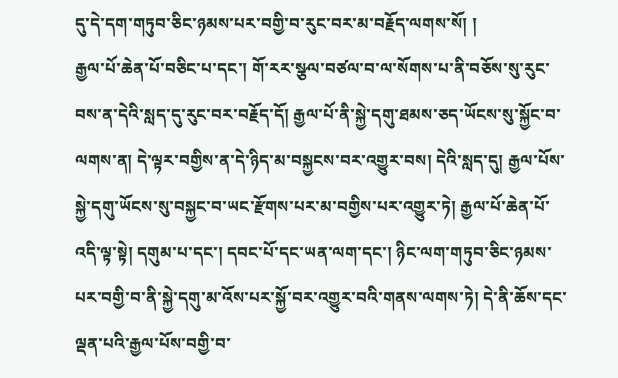དུ་དེ་དག་གཏུབ་ཅིང་ཉམས་པར་བགྱི་བ་རུང་བར་མ་བརྗོད་ལགས་སོ། །
རྒྱལ་པོ་ཆེན་པོ་བཅིང་པ་དང་། གོ་རར་སྩལ་བཙལ་བ་ལ་སོགས་པ་ནི་བཅོས་སུ་རུང་བས་ན་དེའི་སླད་དུ་རུང་བར་བརྗོད་དོ། རྒྱལ་པོ་ནི་སྐྱེ་དགུ་ཐམས་ཅད་ཡོངས་སུ་སྐྱོང་བ་ལགས་ན། དེ་ལྟར་བགྱིས་ན་དེ་ཉིད་མ་བསྐྱངས་བར་འགྱུར་བས། དེའི་སླད་དུ། རྒྱལ་པོས་སྐྱེ་དགུ་ཡོངས་སུ་བསྐྱང་བ་ཡང་རྫོགས་པར་མ་བགྱིས་པར་འགྱུར་ཏེ། རྒྱལ་པོ་ཆེན་པོ་འདི་ལྟ་སྟེ། དགུམ་པ་དང་། དབང་པོ་དང་ཡན་ལག་དང་། ཉིང་ལག་གཏུབ་ཅིང་ཉམས་པར་བགྱི་བ་ནི་སྐྱེ་དགུ་མ་འོས་པར་སྐྱོ་བར་འགྱུར་བའི་གནས་ལགས་ཏེ། དེ་ནི་ཆོས་དང་ལྡན་པའི་རྒྱལ་པོས་བགྱི་བ་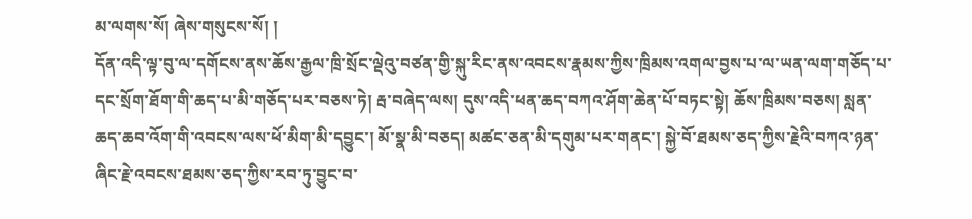མ་ལགས་སོ། ཞེས་གསུངས་སོ། །
དོན་འདི་ལྟ་བུ་ལ་དགོངས་ནས་ཆོས་རྒྱལ་ཁྲི་སྲོང་ལྡེའུ་བཙན་གྱི་སྐུ་རིང་ནས་འབངས་རྣམས་ཀྱིས་ཁྲིམས་འགལ་བྱས་པ་ལ་ཡན་ལག་གཅོད་པ་དང་སྲོག་ཐོག་གི་ཆད་པ་མི་གཅོད་པར་བཅས་ཏེ། རྦ་བཞེད་ལས། དུས་འདི་ཕན་ཆད་བཀའ་ཤོག་ཆེན་པོ་བཏང་སྟེ། ཆོས་ཁྲིམས་བཅས། སླན་ཆད་ཆབ་འོག་གི་འབངས་ལས་ཕོ་མིག་མི་དབྱུང་། མོ་སྣ་མི་བཅད། མཚང་ཅན་མི་དགུམ་པར་གནང་། སྐྱེ་བོ་ཐམས་ཅད་ཀྱིས་རྗེའི་བཀའ་ཉན་ཞིང་རྗེ་འབངས་ཐམས་ཅད་ཀྱིས་རབ་ཏུ་བྱུང་བ་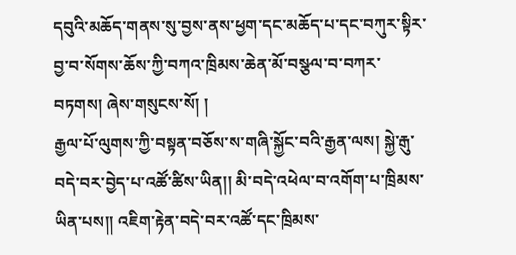དབུའི་མཆོད་གནས་སུ་བྱས་ནས་ཕྱག་དང་མཆོད་པ་དང་བཀུར་སྟིར་བྱ་བ་སོགས་ཆོས་ཀྱི་བཀའ་ཁྲིམས་ཆེན་མོ་བསྩལ་བ་བཀར་བཏགས། ཞེས་གསུངས་སོ། །
རྒྱལ་པོ་ལུགས་ཀྱི་བསྟན་བཅོས་ས་གཞི་སྐྱོང་བའི་རྒྱན་ལས། སྐྱེ་རྒུ་བདེ་བར་བྱེད་པ་འཚོ་ཚིས་ཡིན།། མི་བདེ་འཕེལ་བ་འགོག་པ་ཁྲིམས་ཡིན་པས།། འཇིག་རྟེན་བདེ་བར་འཚོ་དང་ཁྲིམས་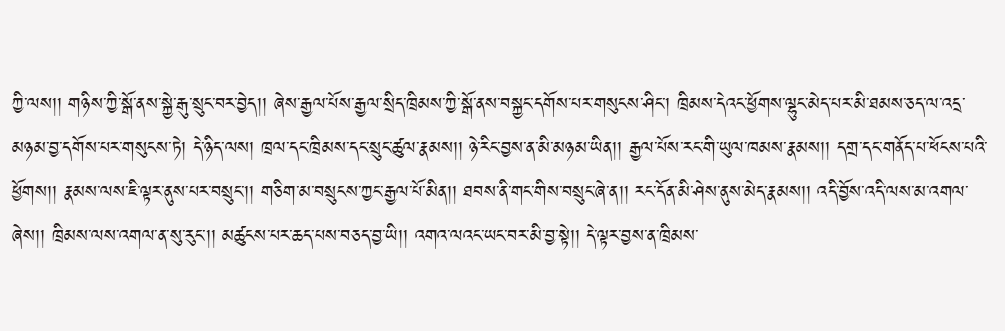ཀྱི་ལས།། གཉིས་ཀྱི་སྒོ་ནས་སྐྱེ་རྒུ་སྲུང་བར་བྱེད།། ཞེས་རྒྱལ་པོས་རྒྱལ་སྲིད་ཁྲིམས་ཀྱི་སྒོ་ནས་བསྐྱང་དགོས་པར་གསུངས་ཤིང་། ཁྲིམས་དེའང་ཕྱོགས་ལྷུང་མེད་པར་མི་ཐམས་ཅད་ལ་འདྲ་མཉམ་བྱ་དགོས་པར་གསུངས་ཏེ། དེ་ཉིད་ལས། ཁྲལ་དང་ཁྲིམས་དང་སྲུང་ཚུལ་རྣམས།། ཉེ་རིང་བྱས་ན་མི་མཉམ་ཡིན།། རྒྱལ་པོས་རང་གི་ཡུལ་ཁམས་རྣམས།། དགྲ་དང་གནོད་པ་ཕོངས་པའི་ཕྱོགས།། རྣམས་ལས་ཇི་ལྟར་ནུས་པར་བསྲུང་།། གཅིག་མ་བསྲུངས་ཀྱང་རྒྱལ་པོ་མིན།། ཐབས་ནི་གང་གིས་བསྲུང་ཞེ་ན།། རང་དོན་མི་ཤེས་ནུས་མེད་རྣམས།། འདི་བྱོས་འདི་ལས་མ་འགལ་ཞེས།། ཁྲིམས་ལས་འགལ་ན་སུ་རུང་།། མཚུངས་པར་ཆད་པས་བཅད་བྱ་ཡི།། འགའ་ལའང་ཡང་བར་མི་བྱ་སྟེ།། དེ་ལྟར་བྱས་ན་ཁྲིམས་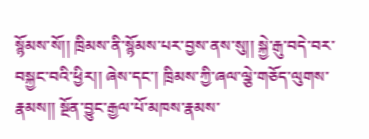སྙོམས་སོ།། ཁྲིམས་ནི་སྙོམས་པར་བྱས་ནས་སུ།། སྐྱེ་རྒུ་བདེ་བར་བསྐྱང་བའི་ཕྱིར།། ཞེས་དང་། ཁྲིམས་ཀྱི་ཞལ་ལྕེ་གཅོད་ལུགས་རྣམས།། སྔོན་བྱུང་རྒྱལ་པོ་མཁས་རྣམས་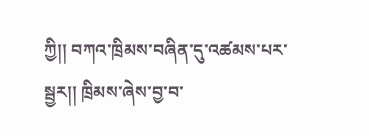ཀྱི།། བཀའ་ཁྲིམས་བཞིན་དུ་འཚམས་པར་སྦྱར།། ཁྲིམས་ཞེས་བྱ་བ་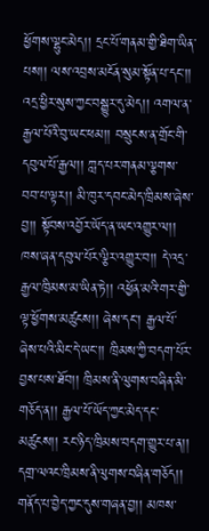ཕྱོགས་ལྷུང་མེད།། དྲང་པོ་གནམ་གྱི་ཐིག་ཡིན་པས།། ལས་འབྲས་མངོན་སུམ་སྟོན་པ་དང་།། འདྲ་ཕྱིར་སུས་ཀྱང་བསྒྱུར་དུ་མེད།། འགལ་ན་རྒྱལ་པོའི་བུ་ཡང་ཕམ།། བསྲུངས་ན་གྲོང་གི་དབུལ་པོ་རྒྱལ།། ཀླད་པར་གནམ་ལྕགས་བབ་པ་ལྟར།། མི་ཁུར་དབང་མེད་ཁྲིམས་ཞེས་བྱ།། སྟོབས་འབྱོར་ཡོད་ན་ཡང་འགྱུར་ལ།། ཁས་ཞན་དབུལ་པོར་ལྕིར་འགྱུར་བ།། དེ་འདྲ་རྒྱལ་ཁྲིམས་མ་ཡིན་ཏེ།། འཕྱོན་མའི་གར་གྱི་ལྟ་ཕྱོགས་མཚུངས།། ཞེས་དང་། རྒྱལ་པོ་ཞེས་པའི་མིང་དེ་ཡང་།། ཁྲིམས་ཀྱི་བདག་པོར་བྱས་པས་ཐོབ།། ཁྲིམས་ནི་ལུགས་བཞིན་མི་གཅོད་ན།། རྒྱལ་པོ་ཡོད་ཀྱང་མེད་དང་མཚུངས།། རང་ཉིད་ཁྲིམས་བདག་གྱུར་པ་ན།། དགྲ་ལའང་ཁྲིམས་ནི་ལུགས་བཞིན་གཅོད།། གནོད་པ་བྱེད་ཀྱང་དུས་གཞན་བྱ།། མཁས་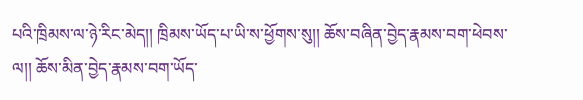པའི་ཁྲིམས་ལ་ཉེ་རིང་མེད།། ཁྲིམས་ཡོད་པ་ཡི་ས་ཕྱོགས་སུ།། ཆོས་བཞིན་བྱེད་རྣམས་བག་ཕེབས་ལ།། ཆོས་མིན་བྱེད་རྣམས་བག་ཡོད་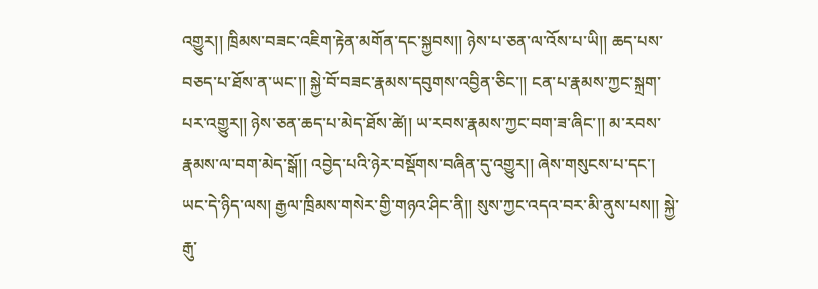འགྱུར།། ཁྲིམས་བཟང་འཇིག་རྟེན་མགོན་དང་སྐྱབས།། ཉེས་པ་ཅན་ལ་འོས་པ་ཡི།། ཆད་པས་བཅད་པ་ཐོས་ན་ཡང་།། སྐྱེ་བོ་བཟང་རྣམས་དབུགས་འབྱིན་ཅིང་།། ངན་པ་རྣམས་ཀྱང་སྐྲག་པར་འགྱུར།། ཉེས་ཅན་ཆད་པ་མེད་ཐོས་ཚེ།། ཡ་རབས་རྣམས་ཀྱང་བག་ཟ་ཞིང་།། མ་རབས་རྣམས་ལ་བག་མེད་སྒོ།། འབྱེད་པའི་ཉེར་བསྡོགས་བཞིན་དུ་འགྱུར།། ཞེས་གསུངས་པ་དང་། ཡང་དེ་ཉིད་ལས། རྒྱལ་ཁྲིམས་གསེར་གྱི་གཉའ་ཤིང་ནི།། སུས་ཀྱང་འདའ་བར་མི་ནུས་པས།། སྐྱེ་རྒུ་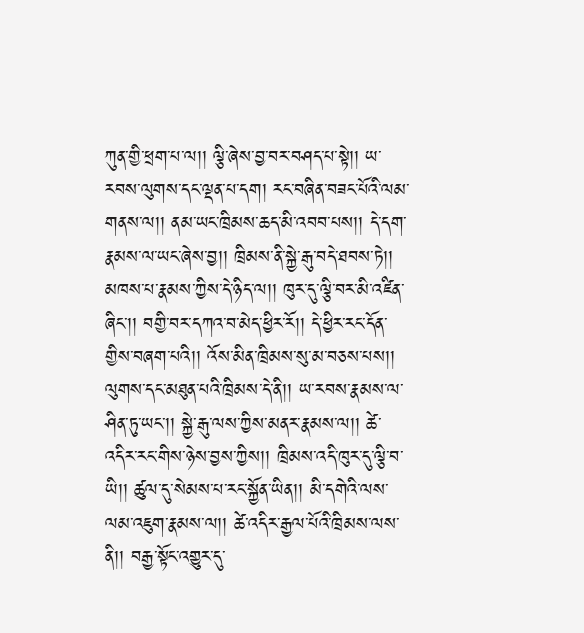ཀུན་གྱི་ཕྲག་པ་ལ།། ལྕི་ཞེས་བྱ་བར་བཤད་པ་སྟེ།། ཡ་རབས་ལུགས་དང་ལྡན་པ་དག། རང་བཞིན་བཟང་པོའི་ལམ་གནས་ལ།། ནམ་ཡང་ཁྲིམས་ཆད་མི་འབབ་པས།། དེ་དག་རྣམས་ལ་ཡང་ཞེས་བྱ།། ཁྲིམས་ནི་སྐྱེ་རྒུ་བདེ་ཐབས་ཏེ།། མཁས་པ་རྣམས་ཀྱིས་དེ་ཉིད་ལ།། ཁུར་དུ་ལྕི་བར་མི་འཛིན་ཞིང་།། བགྱི་བར་དཀའ་བ་མེད་ཕྱིར་རོ།། དེ་ཕྱིར་རང་དོན་གྱིས་བཞག་པའི།། འོས་མིན་ཁྲིམས་སུ་མ་བཅས་པས།། ལུགས་དང་མཐུན་པའི་ཁྲིམས་དེ་ནི།། ཡ་རབས་རྣམས་ལ་ཤིན་ཏུ་ཡང་།། སྐྱེ་རྒུ་ལས་ཀྱིས་མནར་རྣམས་ལ།། ཚེ་འདིར་རང་གིས་ཉེས་བྱས་ཀྱིས།། ཁྲིམས་འདི་ཁུར་དུ་ལྕི་བ་ཡི།། ཚུལ་དུ་སེམས་པ་རང་སྐྱོན་ཡིན།། མི་དགེའི་ལས་ལམ་འཇུག་རྣམས་ལ།། ཚེ་འདིར་རྒྱལ་པོའི་ཁྲིམས་ལས་ནི།། བརྒྱ་སྟོང་འགྱུར་དུ་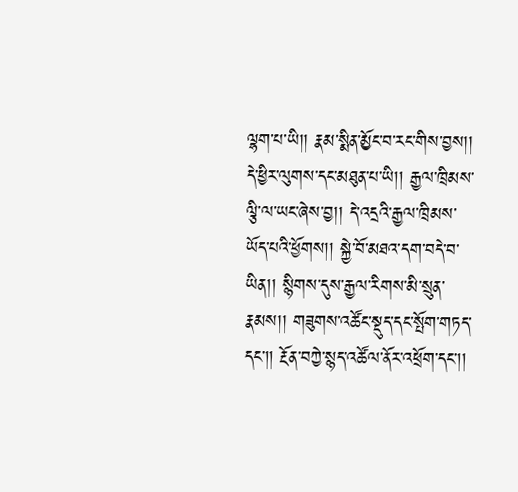ལྷག་པ་ཡི།། རྣམ་སྨིན་མྱོང་བ་རང་གིས་བྱས།། དེ་ཕྱིར་ལུགས་དང་མཐུན་པ་ཡི།། རྒྱལ་ཁྲིམས་ལྕི་ལ་ཡང་ཞེས་བྱ།། དེ་འདྲའི་རྒྱལ་ཁྲིམས་ཡོད་པའི་ཕྱོགས།། སྐྱེ་བོ་མཐའ་དག་བདེ་བ་ཡིན།། སྙིགས་དུས་རྒྱལ་རིགས་མི་སྲུན་རྣམས།། གཟུགས་འཚོང་སྡུད་དང་སྤོག་གཏད་དང་།། རྔོན་བཀྱེ་སྙད་འཚོལ་ནོར་འཕྲོག་དང་།།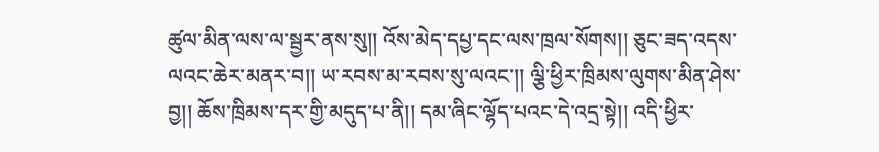ཚུལ་མིན་ལས་ལ་སྦྱར་ནས་སུ།། འོས་མེད་དཔྱ་དང་ལས་ཁྲལ་སོགས།། ཅུང་ཟད་འདས་ལའང་ཆེར་མནར་བ།། ཡ་རབས་མ་རབས་སུ་ལའང་།། ལྕི་ཕྱིར་ཁྲིམས་ལུགས་མིན་ཤེས་བྱ།། ཆོས་ཁྲིམས་དར་གྱི་མདུད་པ་ནི།། དམ་ཞིང་ལྷོད་པའང་དེ་འདྲ་སྟེ།། འདི་ཕྱིར་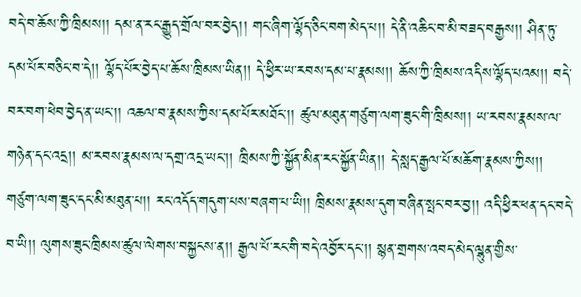བདེ་བ་ཆོས་ཀྱི་ཁྲིམས།། དམ་ན་རང་རྒྱུད་གྲོལ་བར་བྱེད།། གང་ཞིག་ལྷོད་ཅིང་བག་མེད་པ།། དེ་ནི་འཆིང་བ་མི་བཟད་བརྒྱས།། ཤིན་ཏུ་དམ་པོར་བཅིང་བ་དེ།། ལྷོད་པོར་བྱེད་པ་ཆོས་ཁྲིམས་ཡིན།། དེ་ཕྱིར་ཡ་རབས་དམ་པ་རྣམས།། ཆོས་ཀྱི་ཁྲིམས་འདིས་ལྷོད་པའམ།། བདེ་བར་བག་ཕེབ་བྱེད་ན་ཡང་།། འཆལ་བ་རྣམས་ཀྱིས་དམ་པོར་མཐོང་།། ཚུལ་མཐུན་གཙུག་ལག་ཟུང་གི་ཁྲིམས།། ཡ་རབས་རྣམས་ལ་གཉེན་དང་འདྲ།། མ་རབས་རྣམས་ལ་དགྲ་འདྲ་ཡང་།། ཁྲིམས་ཀྱི་སྐྱོན་མིན་རང་སྐྱོན་ཡིན།། དེ་སླད་རྒྱལ་པོ་མཆོག་རྣམས་ཀྱིས།། གཙུག་ལག་ཟུང་དང་མི་མཐུན་པ།། རང་འདོད་གདུག་པས་བཞག་པ་ཡི།། ཁྲིམས་རྣམས་དུག་བཞིན་སྤང་བར་བྱ།། འདི་ཕྱིར་ཕན་དང་བདེ་བ་ཡི།། ལུགས་ཟུང་ཁྲིམས་ཚུལ་ལེགས་བསྐྱངས་ན།། རྒྱལ་པོ་རང་གི་བདེ་འབྱོར་དང་།། སྙན་གྲགས་འབད་མེད་ལྷུན་གྱིས་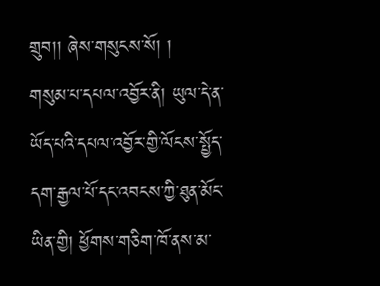གྲུབ།། ཞེས་གསུངས་སོ། །
གསུམ་པ་དཔལ་འབྱོར་ནི། ཡུལ་དེ་ན་ཡོད་པའི་དཔལ་འབྱོར་གྱི་ལོངས་སྤྱོད་དག་རྒྱལ་པོ་དང་འབངས་ཀྱི་ཐུན་མོང་ཡིན་གྱི། ཕྱོགས་གཅིག་ཁོ་ནས་མ་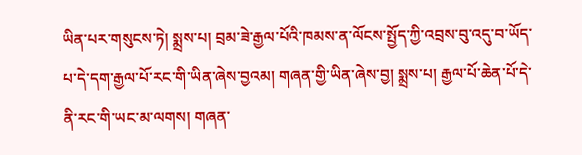ཡིན་པར་གསུངས་ཏེ། སྨྲས་པ། བྲམ་ཟེ་རྒྱལ་པོའི་ཁམས་ན་ལོངས་སྤྱོད་ཀྱི་འབྲས་བུ་འདུ་བ་ཡོད་པ་དེ་དག་རྒྱལ་པོ་རང་གི་ཡིན་ཞེས་བྱའམ། གཞན་གྱི་ཡིན་ཞེས་བྱ། སྨྲས་པ། རྒྱལ་པོ་ཆེན་པོ་དེ་ནི་རང་གི་ཡང་མ་ལགས། གཞན་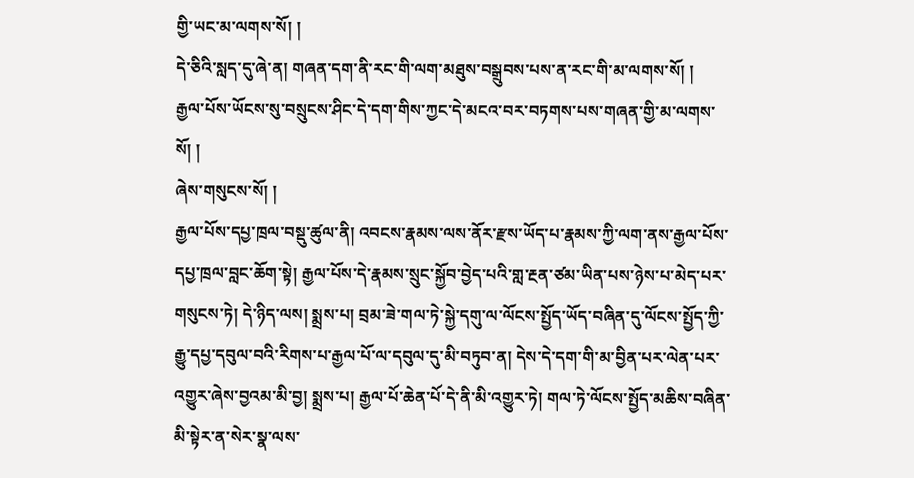གྱི་ཡང་མ་ལགས་སོ། །
དེ་ཅིའི་སླད་དུ་ཞེ་ན། གཞན་དག་ནི་རང་གི་ལག་མཐུས་བསྒྲུབས་པས་ན་རང་གི་མ་ལགས་སོ། །
རྒྱལ་པོས་ཡོངས་སུ་བསྲུངས་ཤིང་དེ་དག་གིས་ཀྱང་དེ་མངའ་བར་བཏགས་པས་གཞན་གྱི་མ་ལགས་སོ། །
ཞེས་གསུངས་སོ། །
རྒྱལ་པོས་དཔྱ་ཁྲལ་བསྡུ་ཚུལ་ནི། འབངས་རྣམས་ལས་ནོར་རྫས་ཡོད་པ་རྣམས་ཀྱི་ལག་ནས་རྒྱལ་པོས་དཔྱ་ཁྲལ་བླང་ཆོག་སྟེ། རྒྱལ་པོས་དེ་རྣམས་སྲུང་སྐྱོབ་བྱེད་པའི་གླ་རྔན་ཙམ་ཡིན་པས་ཉེས་པ་མེད་པར་གསུངས་ཏེ། དེ་ཉིད་ལས། སྨྲས་པ། བྲམ་ཟེ་གལ་ཏེ་སྐྱེ་དགུ་ལ་ལོངས་སྤྱོད་ཡོད་བཞིན་དུ་ལོངས་སྤྱོད་ཀྱི་རྒྱུ་དཔྱ་དབུལ་བའི་རིགས་པ་རྒྱལ་པོ་ལ་དབུལ་དུ་མི་བཏུབ་ན། དེས་དེ་དག་གི་མ་བྱིན་པར་ལེན་པར་འགྱུར་ཞེས་བྱའམ་མི་བྱ། སྨྲས་པ། རྒྱལ་པོ་ཆེན་པོ་དེ་ནི་མི་འགྱུར་ཏེ། གལ་ཏེ་ལོངས་སྤྱོད་མཆིས་བཞིན་མི་སྟེར་ན་སེར་སྣ་ལས་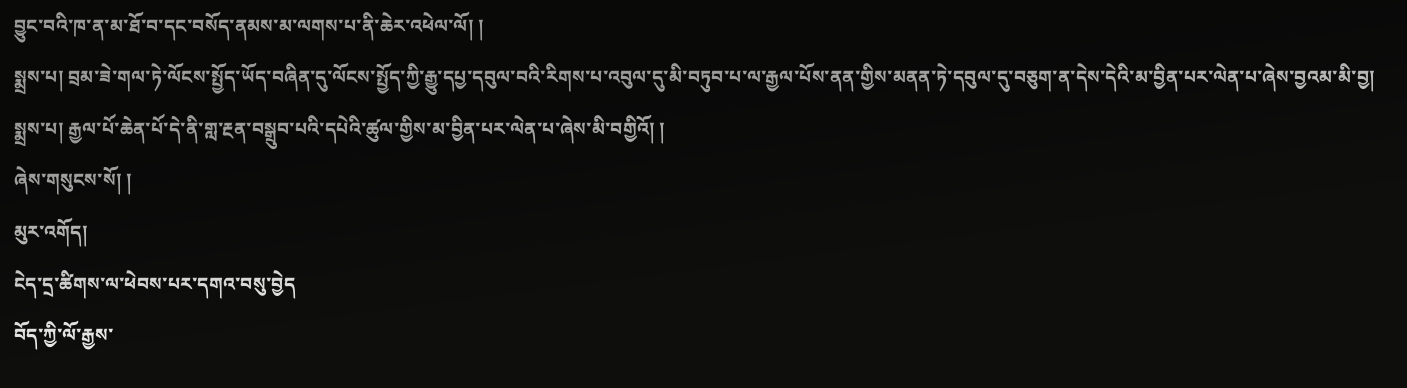བྱུང་བའི་ཁ་ན་མ་ཐོ་བ་དང་བསོད་ནམས་མ་ལགས་པ་ནི་ཆེར་འཕེལ་ལོ། །
སྨྲས་པ། བྲམ་ཟེ་གལ་ཏེ་ལོངས་སྤྱོད་ཡོད་བཞིན་དུ་ལོངས་སྤྱོད་ཀྱི་རྒྱུ་དཔྱ་དབུལ་བའི་རིགས་པ་འབུལ་དུ་མི་བཏུབ་པ་ལ་རྒྱལ་པོས་ནན་གྱིས་མནན་ཏེ་དབུལ་དུ་བཅུག་ན་དེས་དེའི་མ་བྱིན་པར་ལེན་པ་ཞེས་བྱའམ་མི་བྱ། སྨྲས་པ། རྒྱལ་པོ་ཆེན་པོ་དེ་ནི་གླ་རྔན་བསྒྲུབ་པའི་དཔེའི་ཚུལ་གྱིས་མ་བྱིན་པར་ལེན་པ་ཞེས་མི་བགྱིའོ། །
ཞེས་གསུངས་སོ། །
མུར་འགོད།
ངེད་དྲ་ཚིགས་ལ་ཕེབས་པར་དགའ་བསུ་བྱེད
བོད་ཀྱི་ལོ་རྒྱས་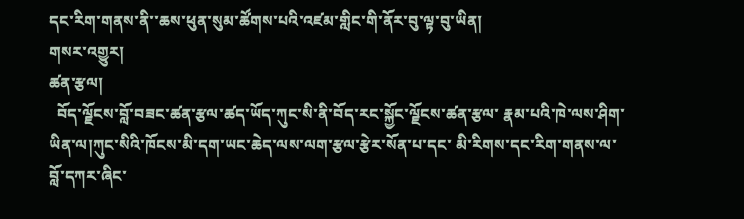དང་རིག་གནས་ནི་་ཆས་ཕུན་སུམ་ཚོགས་པའི་འཛམ་གླིང་གི་ནོར་བུ་ལྟ་བུ་ཡིན།
གསར་འགྱུར།
ཚན་རྩལ།
  བོད་ལྗོངས་བློ་བཟང་ཚན་རྩལ་ཚད་ཡོད་ཀུང་སི་ནི་བོད་རང་སྐྱོང་ལྗོངས་ཚན་རྩལ་ རྣམ་པའི་ཁེ་ལས་ཤིག་ཡིན་ལ།ཀུང་སིའི་ཁོངས་མི་དག་ཡང་ཆེད་ལས་ལག་རྩལ་རྩེར་སོན་པ་དང་ མི་རིགས་དང་རིག་གནས་ལ་བློ་དཀར་ཞིང་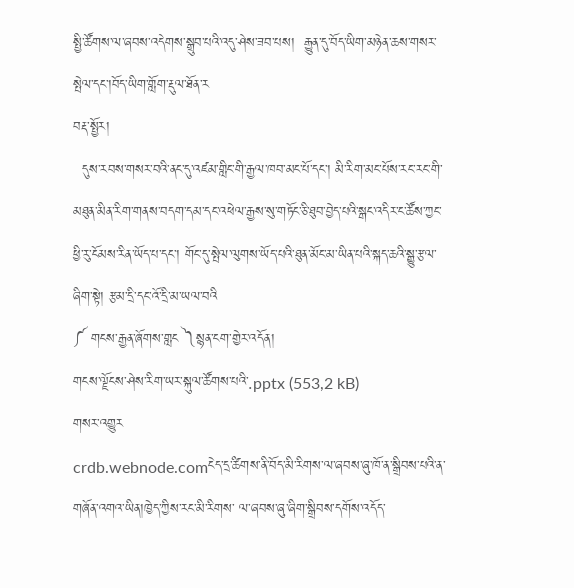སྤྱི་ཚོགས་ལ་ཞབས་འདེགས་སྒྲུབ་པའི་འདུ་ཤེས་ཟབ་པས།  རྒྱུན་དུ་བོད་ཡིག་མཉེན་ཆས་གསར་སྤེལ་དང་།བོད་ཡིག་གློག་རྡུལ་ཐོན་ར
བརྡ་སྤྱོར།
  དུས་རབས་གསར་བའི་ནང་དུ་འཛམ་གླིང་གི་རྒྱལ་ཁབ་མང་པོ་དང་། མི་རིག་མང་པོས་རང་རང་གི་མཐུན་མིན་རིག་གནས་བདག་དམ་དང་འཕེལ་རྒྱས་སུ་གཏོང་ཅི་ཐུབ་བྱེད་པའི་སྒང་འདིར་ང་ཚོས་ཀྱང་ཕྱི་རུ་ངོམས་རིན་ཡོད་པ་དང་། གོང་དུ་སྤེལ་ལུགས་ཡོད་པའི་ཐུན་མོང་མ་ཡིན་པའི་སྐད་ཆའི་སྒྱུ་རྩལ་ཞིག་སྟེ། རྩམ་དྲི་དང་འོ་དྲི་མ་ཡལ་བའི
༼ གངས་རྒྱན་ཞོགས་གླང ༽སྙན་ངག་གྱེར་འདོན།
གངས་ལྗོངས་ཤེས་རིག་ཡར་སྐུལ་ཚོགས་པའི་.pptx (553,2 kB)
གསར་འགྱུར
crdb.webnode.comངེད་དྲ་ཚིགས་ནི་བོད་མི་རིགས་ལ་ཞབས་ཞུ་ཁོ་ན་སྒྲིབས་པའི་ན་གཞོན་འགའ་ཡིན།ཁྱེད་ཀྱིས་རང་མི་རིགས་ ལ་ཞབས་ཞུ་ཞིག་སྒྲིབས་དགོས་འདོད་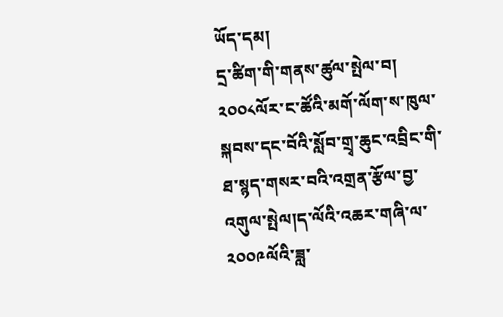ཡོད་དམ།
དྲ་ཚིག་གི་གནས་ཚུལ་སྤེལ་བ།
༢༠༠༨ལོར་ང་ཚོའི་མགོ་ལོག་ས་ཁུལ་སྐབས་དང་བོའི་སློབ་གྲྭ་ཆུང་འབྲིང་གི་ཐ་སྙད་གསར་བའི་འགྲན་རྩོལ་བྱ་འགུལ་སྤེལ།ད་ལོའི་འཆར་གཞི་ལ་༢༠༠༩ལོའི་ཟླ་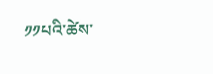༡༡པའི་ཚེས་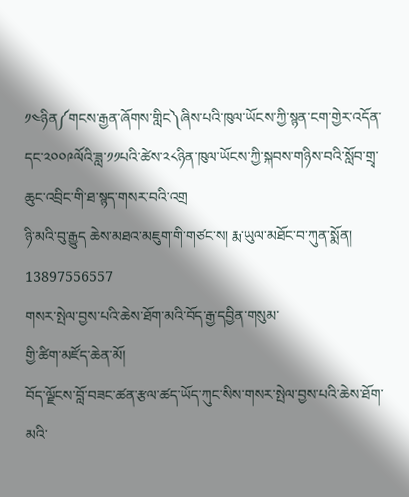༡༤ཉིན༼གངས་རྒྱན་ཞོགས་གླིང༽ཞིས་པའི་ཁུལ་ཡོངས་ཀྱི་སྙན་ངག་གྱེར་འདོན་དང་༢༠༠༩ལོའི་ཟླ་༡༡པའི་ཚེས་༢༨ཉིན་ཁུལ་ཡོངས་ཀྱི་སྐབས་གཉིས་བའི་སློབ་གྲྭ་ཆུང་འབྲིང་གི་ཐ་སྙད་གསར་བའི་འགྲ
ཉི་མའི་བུ་རྒྱུད ཆེས་མཐའ་མཇུག་གི་གཙང་ས། རྨ་ཡུལ་མཐོང་བ་ཀུན་སྨོན། 13897556557
གསར་སྤེལ་བྱས་པའི་ཆེས་ཐོག་མའི་བོད་རྒྱ་དབྱིན་གསུམ་
གྱི་ཚིག་མཛོད་ཆེན་མོ།
བོད་ལྗོངས་བློ་བཟང་ཚན་རྩལ་ཚད་ཡོད་ཀུང་སིས་གསར་སྤེལ་བྱས་པའི་ཆེས་ཐོག་མའི་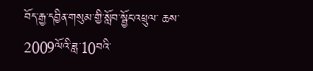བོད་རྒྱ་དབྱིན་གསུམ་གྱི་སློབ་སྦྱོང་འཕྲུལ་ ཆས་2009ལོའི་ཟླ་10བའི་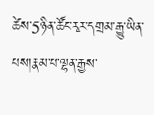ཚེས་5ཉིན་ཚོང་རྭར་དགྲམ་རྒྱུ་ཡིན་པས།རྣམ་པ་ལྷན་རྒྱས་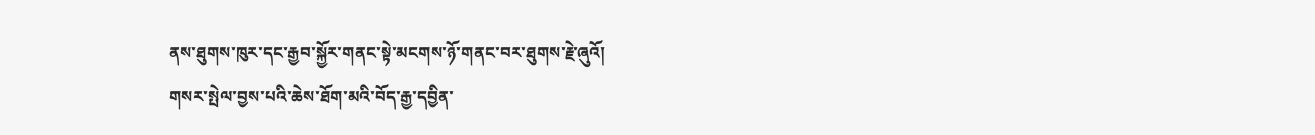ནས་ཐུགས་ཁུར་དང་རྒྱབ་སྐྱོར་གནང་སྟེ་མངགས་ཉོ་གནང་བར་ཐུགས་རྗེ་ཞུའོ།
གསར་སྤེལ་བྱས་པའི་ཆེས་ཐོག་མའི་བོད་རྒྱ་དབྱིན་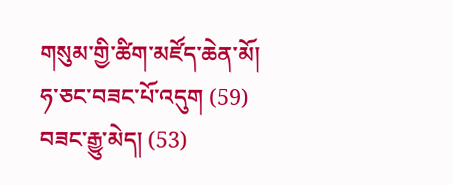གསུམ་གྱི་ཚིག་མཛོད་ཆེན་མོ།
ཧ་ཅང་བཟང་པོ་འདུག (59)
བཟང་རྒྱུ་མེད། (53)